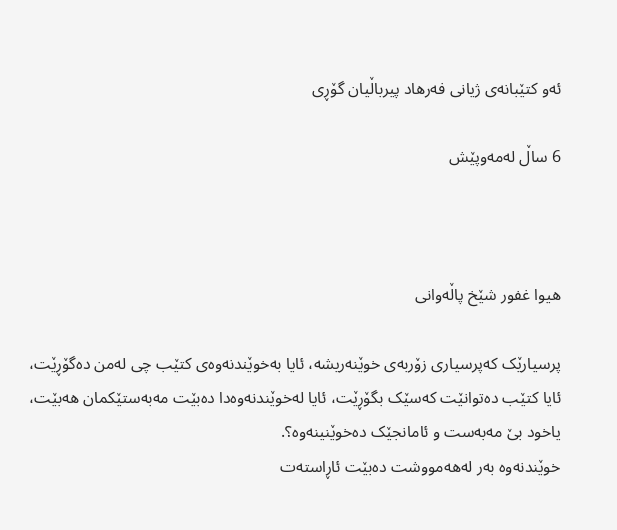ئه‌و کتێبانه‌ى ژیانى فه‌رهاد پیرباڵیان گۆڕى

6 ساڵ لەمەوپێش



هیوا غفور شێخ پاڵه‌وانى

پرسیارێک که‌پرسیارى زۆربه‌ى خوێنه‌ریشه‌، ئایا‌ به‌خوێندنه‌وه‌ى کتێب چى له‌من ده‌گۆڕێت، ئایا‌ کتێب ده‌توانێت که‌سێک بگۆڕێت، ئایا له‌خوێندنه‌وه‌دا ده‌بێت مه‌به‌ستێکمان هه‌بێت، یاخود بێ مه‌به‌ست و ئامانجێک ده‌خوێنینه‌وه‌؟.
خوێندنه‌وه‌ به‌ر له‌هه‌مووشت ده‌بێت ئاڕاسته‌ت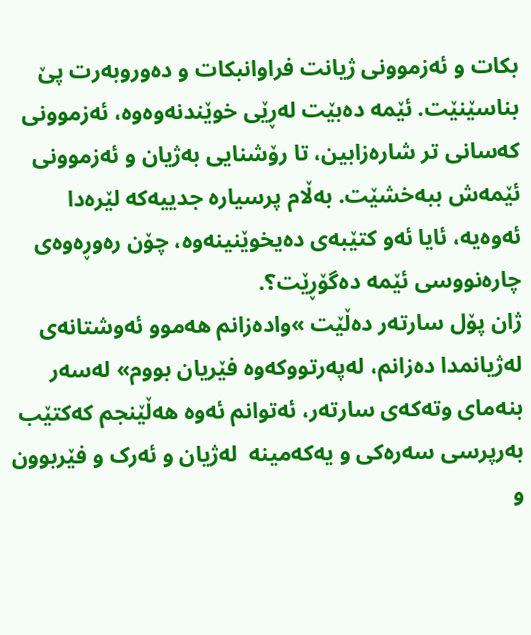بکات و ئه‌زموونى ژیانت فراوانبکات و ده‌وروبه‌رت پێ بناسێنێت. ئێمه‌ ده‌بێت له‌ڕێى خوێندنه‌وه‌وه‌، ئه‌زموونى که‌سانى تر شاره‌زابین، تا رۆشنایی به‌ژیان و ئه‌زموونى ئێمه‌ش ببه‌خشێت. به‌ڵام پرسیاره‌ جدییه‌که‌ لێره‌دا ئه‌وه‌یه‌، ئایا‌ ئه‌و کتێبه‌ى ده‌یخوێنینه‌وه‌، چۆن ره‌وڕه‌وه‌ى چاره‌نووسى ئێمه‌ ده‌گۆڕێت؟.
ژان پۆل سارته‌ر ده‌ڵێت »واده‌زانم هه‌موو ئه‌وشتانه‌ى له‌ژیانمدا ده‌زانم، له‌په‌رتووکه‌وه‌ فێریان بووم» له‌سه‌ر بنه‌ماى وته‌که‌ى سارته‌ر، ئه‌توانم ئه‌وه‌ هه‌ڵێنجم که‌کتێب به‌رپرسى سه‌ره‌کى و یه‌که‌مینه‌  له‌ژیان و ئه‌رک و فێربوون و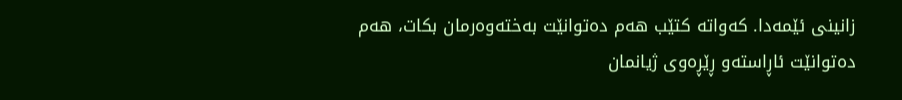زانینى ئێمه‌دا. که‌واته‌ کتێب هه‌م ده‌توانێت به‌خته‌وه‌رمان بکات، هه‌م ده‌توانێت ئاڕاسته‌و ڕێڕه‌وى ژیانمان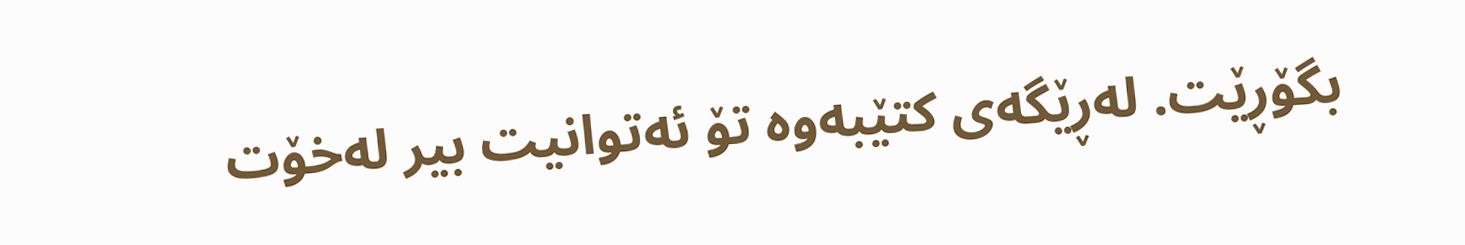بگۆڕێت. له‌ڕێگه‌ى کتێبه‌وه‌ تۆ ئه‌توانیت بیر له‌خۆت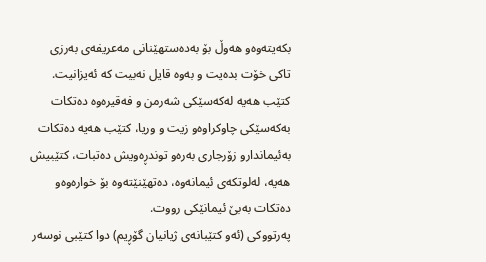بکه‌یته‌وه‌و هه‌وڵ بۆ به‌ده‌ستهێنانى مه‌عریفه‌ى به‌رزى تاکى خۆت بده‌یت و به‌وه‌ قایل نه‌بیت که‌ ئه‌یزانیت. کتێب هه‌یه‌ له‌که‌سێکى شه‌رمن و فه‌قیره‌وه‌ ده‌تکات به‌که‌سێکى چاوکراوه‌و زیت و وریا، کتێب هه‌یه‌ ده‌تکات به‌ئیماندارو زۆرجارى به‌ره‌و توندڕه‌ویش ده‌تبات، کتێبیش هه‌یه‌، له‌لوتکه‌ى ئیمانه‌وه‌، ده‌تهێنێته‌وه‌ بۆ خواره‌وەو ده‌تکات به‌بێ ئیمانێکى رووت.
په‌رتووکى (ئه‌و کتێبانه‌ى ژیانیان گۆڕیم) دوا کتێبى نوسه‌ر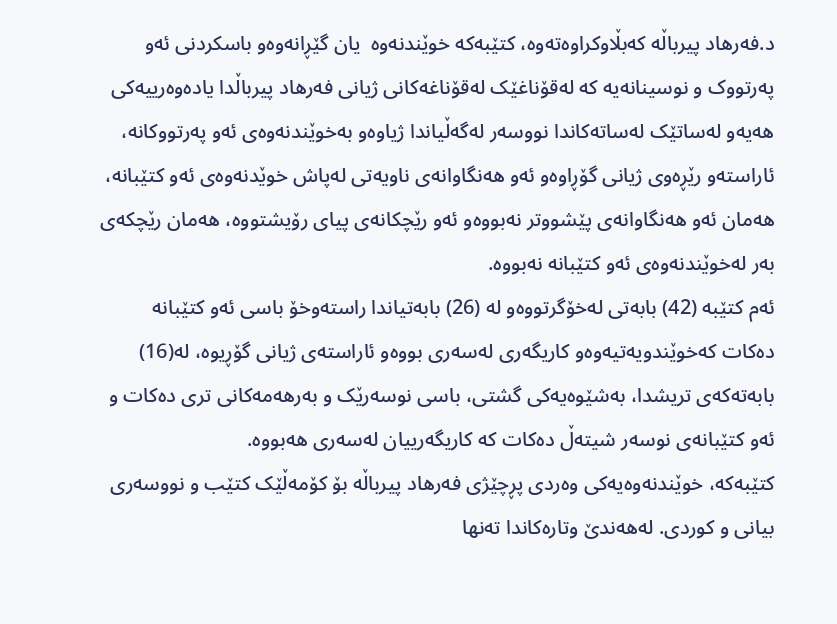د.فه‌رهاد پیرباڵه‌ که‌بڵاوکراوه‌ته‌وه‌، کتێبه‌که‌ خوێندنه‌وه‌  یان گێڕانه‌وه‌و باسکردنى ئه‌و په‌رتووک و نوسینانه‌یه‌ که‌ له‌قۆناغێک لەقۆناغه‌کانى ژیانى فه‌رهاد پیرباڵدا یاده‌وه‌رییه‌کى هه‌یه‌و له‌ساتێک له‌ساته‌کاندا نووسه‌ر له‌گه‌ڵیاندا ژیاوه‌و به‌خوێندنه‌وه‌ى ئه‌و په‌رتووکانه‌،  ئاراسته‌و رێڕه‌وى ژیانی گۆڕاوه‌و ئه‌و هه‌نگاوانه‌ى ناویه‌تى له‌پاش خوێدنه‌وه‌ى ئه‌و کتێبانه‌، هه‌مان ئه‌و هه‌نگاوانه‌ى پێشووتر نه‌بووه‌و ئه‌و رێچکانه‌ى پیاى رۆیشتووه‌، هه‌مان رێچکه‌ى به‌ر له‌خوێندنه‌وه‌ى ئه‌و کتێبانه‌ نه‌بووه‌.
ئه‌م کتێبه‌‌ (42) بابه‌تى له‌خۆگرتووه‌و له‌ (26) بابه‌تیاندا راسته‌وخۆ باسى ئه‌و کتێبانه‌ ده‌کات که‌خوێندویه‌تیه‌وه‌و کاریگه‌رى له‌سه‌رى بووه‌و ئاراسته‌ى ژیانى گۆڕیوه‌، له‌(16) بابه‌ته‌که‌ى تریشدا، به‌شێوه‌یه‌کى گشتى، باسى نوسه‌رێک و به‌رهه‌مه‌کانى ترى ده‌کات و ئه‌و کتێبانه‌ى نوسه‌ر شیته‌ڵ ده‌کات که‌ کاریگه‌رییان له‌سه‌رى هه‌بووه‌.
کتێبه‌که‌، خوێندنه‌وه‌یه‌کى وه‌ردى پڕچێژى فه‌رهاد پیرباڵه‌ بۆ کۆمه‌ڵێک کتێب و نووسه‌رى بیانى و کوردى. له‌هه‌ندێ وتاره‌کاندا ته‌نها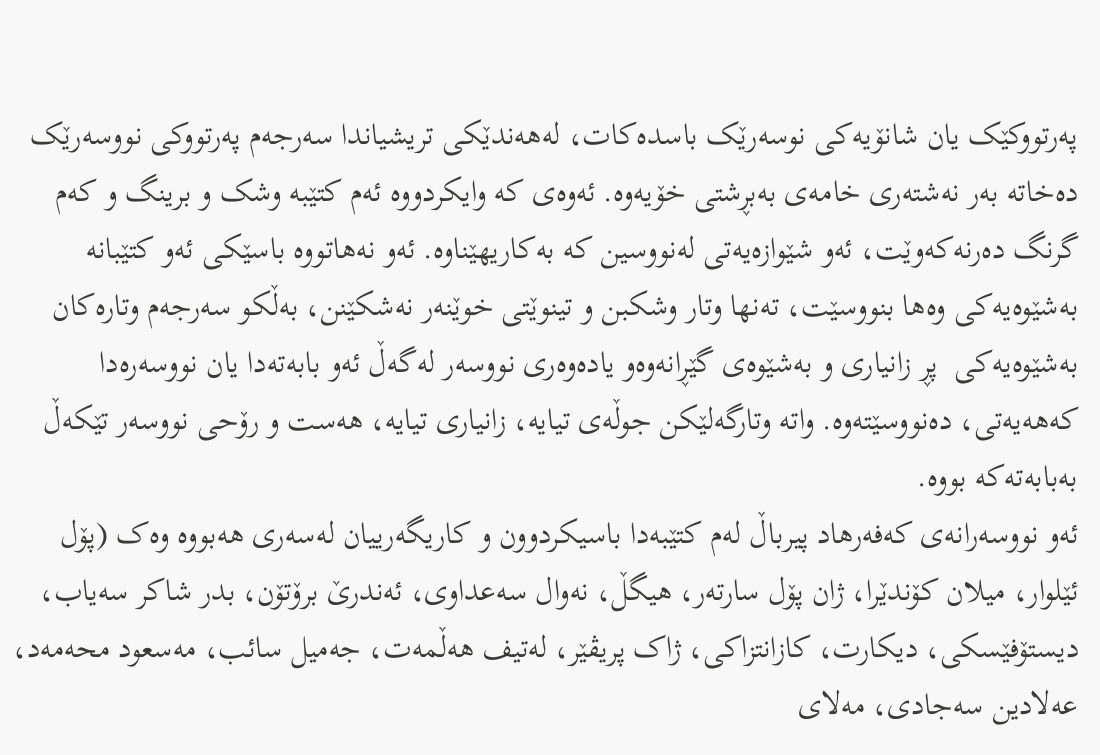په‌رتووکێک یان شانۆیه‌کى نوسه‌رێک باسده‌کات، له‌هه‌ندێکى تریشیاندا سه‌رجه‌م په‌رتووکى نووسه‌رێک ده‌خاته‌ به‌ر نه‌شته‌رى خامه‌ى به‌بڕشتى خۆیه‌وه‌. ئه‌وه‌ى که‌ وایکردووه‌ ئه‌م کتێبه‌ وشک و برینگ و که‌م گرنگ ده‌رنه‌که‌وێت، ئه‌و شێوازه‌یه‌تى له‌نووسین که‌ به‌کاریهێناوه‌. ئه‌و نه‌هاتووه‌ باسێکى ئه‌و کتێبانه‌ به‌شێوه‌یه‌کى وه‌ها بنووسێت، ته‌نها وتار وشکبن و تینوێتى خوێنه‌ر نه‌شکێنن، به‌ڵکو سه‌رجه‌م وتاره‌کان به‌شێوه‌یه‌کى  پڕ زانیارى و به‌شێوه‌ی گێڕانه‌وه‌و یاده‌وه‌رى نووسه‌ر له‌گه‌ڵ ئه‌و بابه‌ته‌دا یان نووسه‌ره‌دا که‌هه‌یه‌تى، ده‌نووسێته‌وه‌. واته‌ وتارگه‌لێکن جوڵه‌ى تیایه‌، زانیارى تیایه‌، هه‌ست و رۆحى نووسه‌ر تێکه‌ڵ به‌بابه‌ته‌که‌ بووه‌.
ئه‌و نووسه‌رانه‌ى که‌فه‌رهاد پیرباڵ له‌م کتێبه‌دا باسیکردوون و کاریگه‌رییان له‌سه‌رى هه‌بووه‌ وه‌ک (پۆل ئێلوار، میلان کۆندێرا، ژان پۆل سارته‌ر، هیگڵ، نه‌وال سه‌عداوى، ئه‌ندرێ برۆتۆن، بدر شاکر سه‌یاب، دیستۆفێسکى، دیکارت، کازانتزاکى، ژاک پریڤێر، له‌تیف هه‌ڵمه‌ت، جه‌میل سائب، مه‌سعود محەمەد، عه‌لادین سه‌جادى، مه‌لاى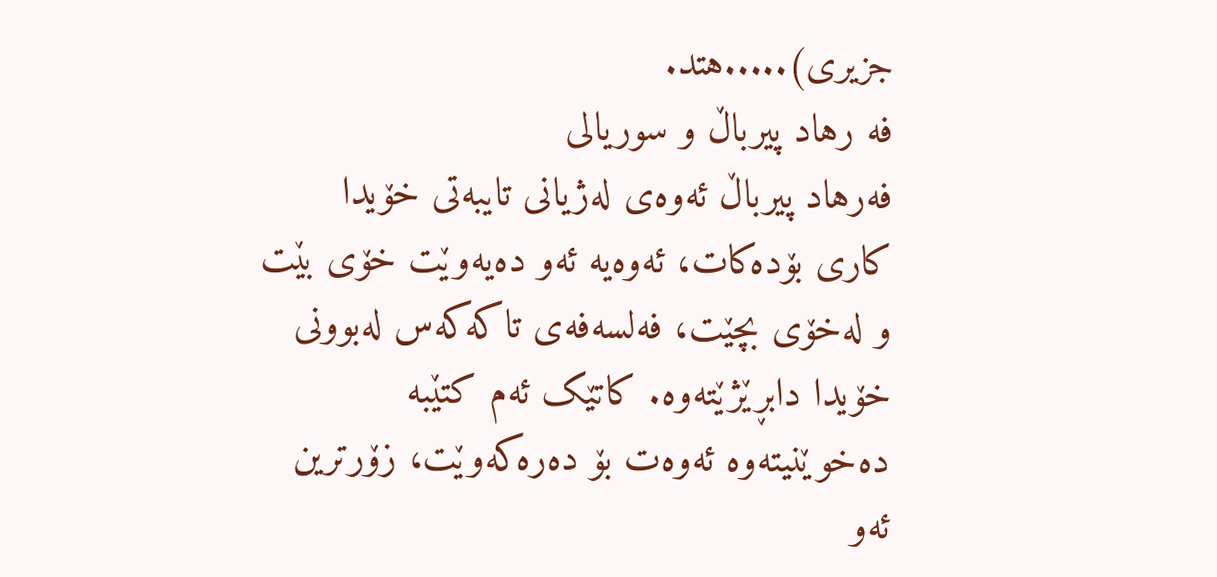جزیرى).....هتد.
فه‌ رهاد پیرباڵ و سوریالى
فه‌رهاد پیرباڵ ئه‌وه‌ى له‌ژیانى تایبه‌تى خۆیدا کارى بۆده‌کات، ئه‌وه‌یه‌ ئه‌و ده‌یه‌وێت خۆى بێت و له‌خۆى بچێت، فه‌لسه‌فه‌ى تاکه‌که‌س له‌بوونى خۆیدا دابڕێژێته‌وه‌. کاتێک ئه‌م کتێبه‌ ده‌خوێنیته‌وه‌ ئه‌وه‌ت بۆ ده‌ره‌که‌وێت، زۆرترین ئه‌و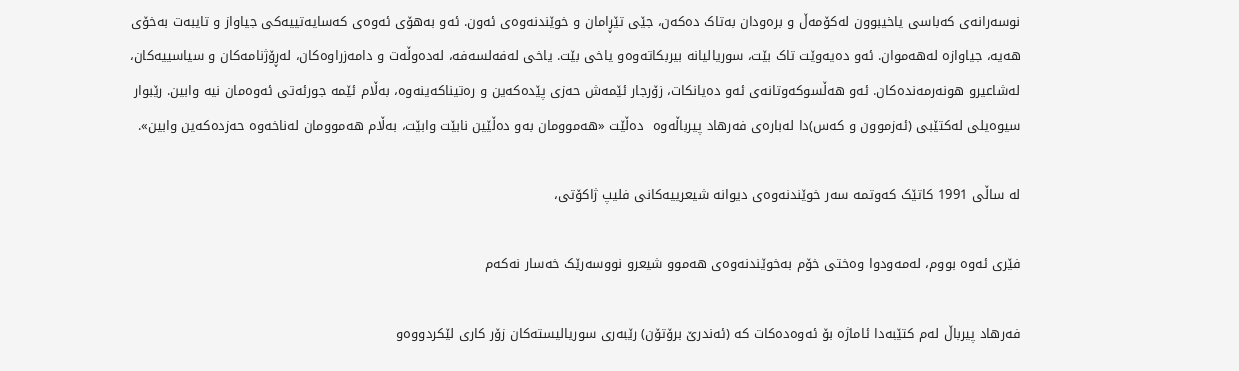نوسه‌رانه‌ى که‌باسى یاخیبوون له‌کۆمه‌ڵ و بره‌ودان به‌تاک ده‌که‌ن، جێى تێڕامان و خوێندنه‌وه‌ى ئه‌ون. ئه‌و به‌هۆى ئه‌وه‌ى که‌سایه‌تییه‌کى جیاواز و تایبه‌ت به‌خۆى هه‌یه‌، جیاوازه‌ له‌هه‌موان. ئه‌و ده‌یه‌وێت تاک بێت، سوریالیانه‌ بیربکاته‌وه‌و یاخى بێت. یاخى له‌فه‌لسه‌فه‌، له‌ده‌وڵه‌ت و دامه‌زراوه‌کان، له‌ڕۆژنامه‌کان و سیاسییه‌کان، له‌شاعیرو هونه‌رمه‌نده‌کان. ئه‌و هه‌ڵسوکه‌وتانه‌ى ئه‌و ده‌یانکات، زۆرجار ئێمه‌ش حه‌زى پێده‌که‌ین و ره‌تیناکه‌ینه‌وه‌، به‌ڵام ئێمه‌ جورئه‌تى ئه‌وه‌مان نیه‌ وابین. رێبوار سیوه‌یلى له‌کتێبى (ئه‌زموون و که‌س)دا له‌باره‌ى فه‌رهاد پیرباڵه‌وه‌  ده‌ڵێت «هه‌موومان به‌و ده‌ڵێین نابێت وابێت، به‌ڵام هه‌موومان له‌ناخه‌وه‌ حه‌زده‌که‌ین وابین».

له‌ ساڵى 1991 کاتێک که‌وتمه‌ سه‌ر خوێندنه‌وه‌ى دیوانه‌ شیعرییه‌کانى فلیپ ژاکۆتى،

فێرى ئه‌وه‌ بووم، له‌مه‌ودوا وه‌ختى خۆم به‌خوێندنه‌وه‌ى هه‌موو شیعرو نووسه‌رێک خه‌سار نه‌که‌م

فه‌رهاد پیرباڵ له‌م کتێبه‌دا ئاماژه‌ بۆ ئه‌وه‌ده‌کات که‌ (ئه‌ندرێ برۆتۆن) رێبه‌رى سوریالیسته‌کان زۆر کارى لێکردووه‌و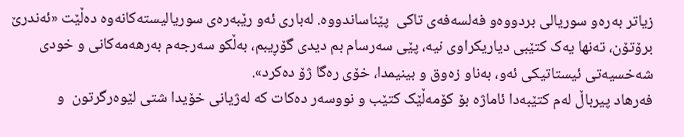زیاتر به‌ره‌و سوریالى بردووه‌و فه‌لسه‌فەى تاکى  پێناساندووه‌. له‌بارى ئه‌و رێبه‌ره‌ى سوریالیسته‌کانه‌وه‌ ده‌ڵێت «ئه‌ندرێ برۆتۆن، ته‌نها یه‌ک کتێبى دیاریکراوى نیه‌، پێى سه‌رسام بم دیدى گۆڕیبم، به‌ڵکو سه‌رجه‌م به‌رهه‌مه‌کانى و خودى شه‌خسیه‌تى ئیستاتیکى ئه‌و، به‌ناو زه‌وق و بینیمدا، خۆى ره‌گا ژۆ ده‌کرد».
فه‌رهاد پیرباڵ له‌م کتێبه‌دا ئاماژه‌ بۆ کۆمه‌ڵێک کتێب و نووسه‌ر ده‌کات که‌ له‌ژیانى خۆیدا شتى لێوه‌رگرتون  و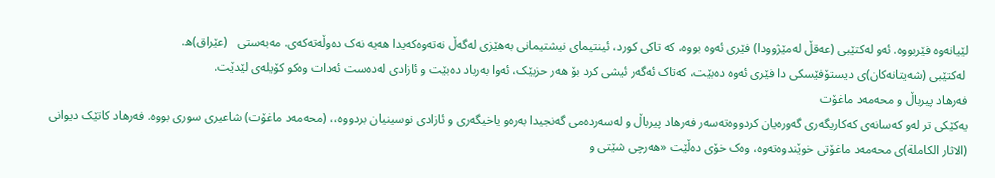لێیانه‌وه‌ فێربووه‌. ئه‌و له‌کتێبى (عه‌قڵ له‌مێژوودا) فێرى ئه‌وه‌ بووه‌، که ‌تاکى کورد، ئینتیماى نیشتیمانى به‌هێزى له‌گه‌ڵ نه‌ته‌وه‌که‌یدا هه‌یه‌ نه‌ک ده‌وڵه‌ته‌که‌ى. مه‌به‌ستى   (عێراق)ه‌.
 له‌کتێبى (شه‌یتانه‌کان)ى دیستۆفێسکى دا فێرى ئه‌وه‌ ده‌بێت، که‌تاک ئه‌گه‌ر ئیشى کرد بۆ هه‌ر حزبێک، ئه‌وا به‌رباد ده‌بێت و ئازادى له‌ده‌ست ئه‌دات وه‌کو کۆیله‌ى لێدێت.
فه‌رهاد پیرباڵ و محەمەد ماغۆت
یه‌کێکى تر له‌و که‌سانه‌ى که‌کاریگه‌رى گه‌وره‌یان کردووه‌ته‌سه‌ر فه‌رهاد پیرباڵ و له‌سه‌رده‌مى گه‌نجیدا به‌ره‌و یاخیگه‌رى و ئازادى نوسینیان بردووه‌،، (محەمەد ماغۆت) شاعیرى سورى بووه‌. فه‌رهاد کاتێک دیوانى (الاثار الکاملة‌)ى محەمەد ماغۆتى خوێندوه‌ته‌وه‌، وه‌ک خۆى ده‌ڵێت «هه‌رچى شێتى و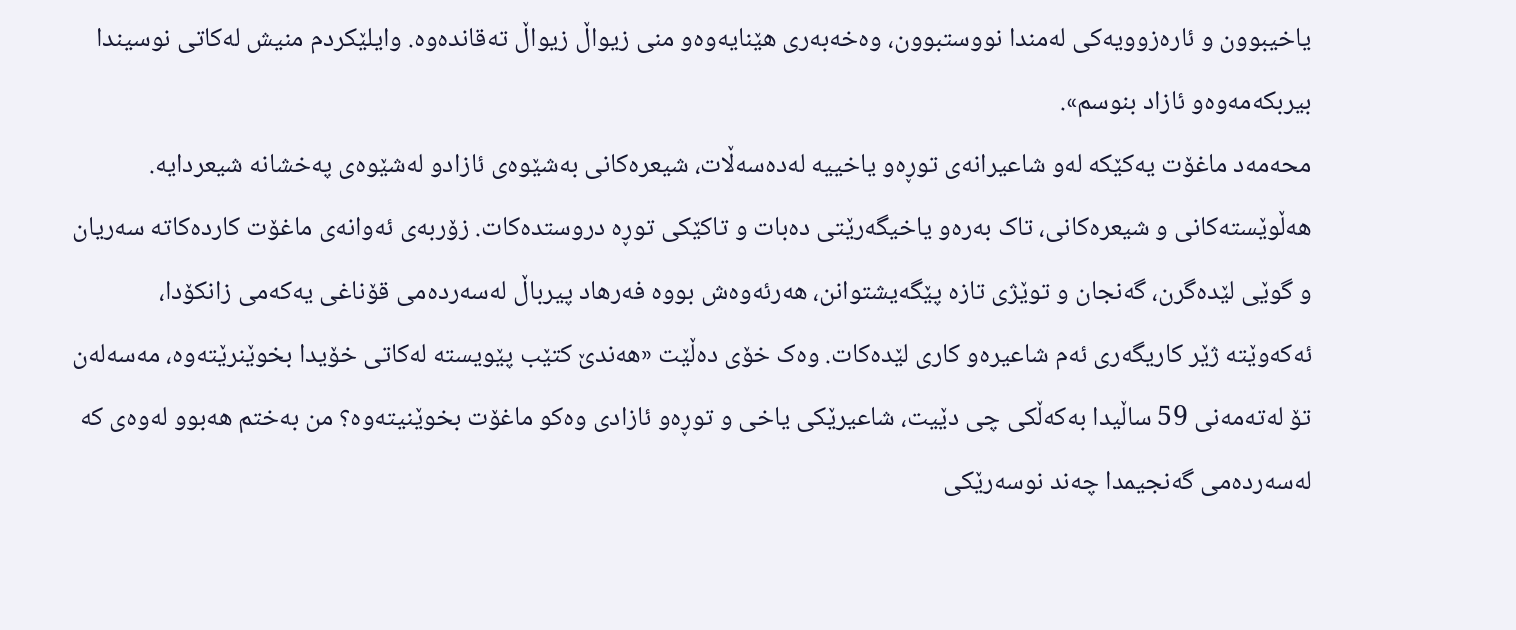یاخیبوون و ئاره‌زوویه‌کى له‌مندا نووستبوون، وه‌خه‌به‌رى هێنایه‌وه‌و منى زیواڵ زیواڵ ته‌قانده‌وه‌. وایلێکردم منیش له‌کاتى نوسیندا بیربکه‌مه‌وه‌و ئازاد بنوسم».
محەمەد ماغۆت یه‌کێکه‌ له‌و شاعیرانه‌ى توڕه‌و یاخییه‌ له‌ده‌سه‌ڵات، شیعره‌کانى به‌شێوه‌ى ئازادو له‌شێوه‌ى په‌خشانه‌ شیعردایه‌. هه‌ڵوێسته‌کانى و شیعره‌کانى، تاک به‌ره‌و یاخیگه‌رێتى ده‌بات و تاکێکى توڕه‌ دروستده‌کات. زۆربه‌ى ئه‌وانه‌ى ماغۆت کارده‌کاته‌ سه‌ریان  و گوێى لێده‌گرن، گه‌نجان و توێژى تازه‌ پێگه‌یشتوانن، هه‌رئه‌وه‌ش بووه‌ فه‌رهاد پیرباڵ له‌سه‌رده‌مى قۆناغى یه‌که‌مى زانکۆدا، ئه‌که‌وێته‌ ژێر کاریگه‌رى ئه‌م شاعیره‌و کارى لێده‌کات. وه‌ک خۆى ده‌ڵێت «هه‌ندێ کتێب پێویسته‌ له‌کاتى خۆیدا بخوێنرێته‌وه‌، مه‌سه‌له‌ن تۆ له‌ته‌مه‌نى 59 ساڵیدا به‌که‌ڵکى چی دێیت، شاعیرێکى یاخى و توڕه‌و ئازادى وه‌کو ماغۆت بخوێنیته‌وه‌؟ من به‌ختم هه‌بوو له‌وه‌ى که‌ له‌سه‌رده‌مى گه‌نجیمدا چه‌ند نوسه‌رێکى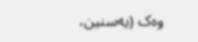وه‌ک (یه‌سنین،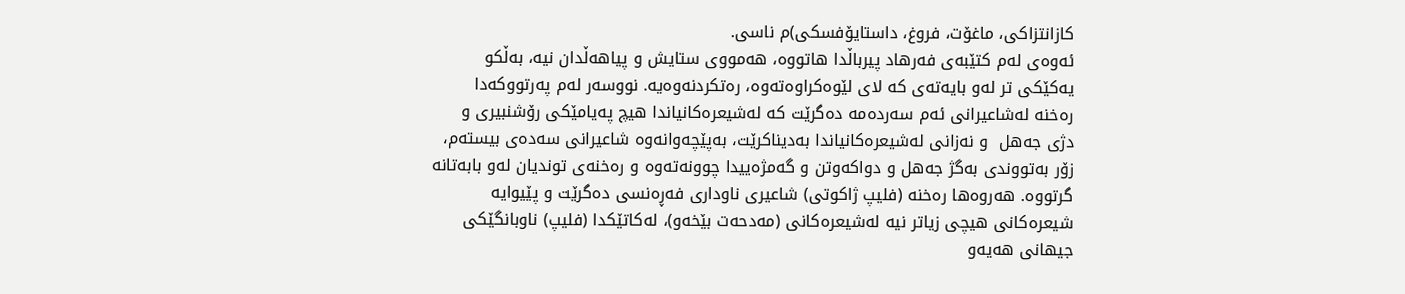کازانتزاکى، ماغۆت، فروغ، داستایۆفسکى)م ناسى.
ئه‌وه‌ى له‌م کتێبه‌ى فه‌رهاد پیرباڵدا هاتووه‌، هه‌مووى ستایش و پیاهه‌ڵدان نیه‌، به‌ڵکو یه‌کێکى تر له‌و بایه‌ته‌ى که‌ لاى لێوه‌کراوه‌ته‌وه‌، ره‌تکردنه‌وه‌یه‌. نووسه‌ر له‌م په‌رتووکه‌دا ره‌خنه‌ له‌شاعیرانى ئه‌م سه‌رده‌مه‌ ده‌گرێت که‌ له‌شیعره‌کانیاندا هیچ په‌یامێکى رۆشنبیرى و دژى جه‌هل  و نه‌زانى له‌شیعره‌کانیاندا به‌دیناکرێت، به‌پێچه‌وانه‌وه‌ شاعیرانى سه‌ده‌ى بیسته‌م، زۆر به‌تووندى به‌گژ جه‌هل و دواکه‌وتن و گه‌مژه‌ییدا چوونه‌ته‌وه‌ و ره‌خنه‌ى توندیان له‌و بابه‌تانه‌ گرتووه‌. هه‌روه‌ها ره‌خنه‌ (فلیپ ژاکوتى) شاعیرى ناودارى فه‌ڕه‌نسى ده‌گرێت و پێیوایه‌ شیعره‌کانى هیچى زیاتر نیه‌ له‌شیعره‌کانى (مه‌دحه‌ت بێخه‌و)، له‌کاتێکدا (فلیپ) ناوبانگێکى جیهانى هه‌یه‌و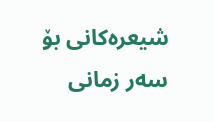شیعره‌کانى بۆ سه‌ر زمانى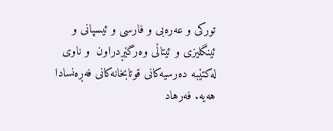تورکى و عه‌ره‌بى و فارسى و ئیسپانى و ئینگلیزى و ئیتاڵى وه‌رگێڕدراون  و ناوى له‌کتێبه‌ ده‌رسیه‌کانى قوتابخانه‌کانى فه‌ڕه‌نسادا هه‌یه‌. فه‌رهاد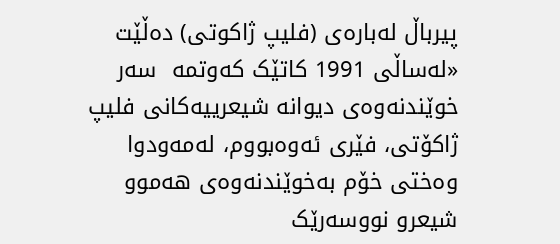پیرباڵ له‌باره‌ى (فلیپ ژاکوتى) ده‌ڵێت «له‌ساڵى 1991 کاتێک که‌وتمه‌  سه‌ر خوێندنه‌وه‌ى دیوانه‌ شیعرییه‌کانى فلیپ ژاکۆتى، فێرى ئه‌وه‌بووم، له‌مه‌ودوا وه‌ختى خۆم به‌خوێندنه‌وه‌ى هه‌موو شیعرو نووسه‌رێک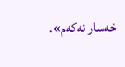خه‌سار نه‌که‌م».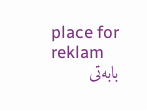place for reklam
بابه‌تی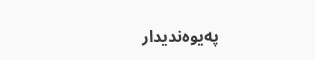په‌یوه‌ندیدار